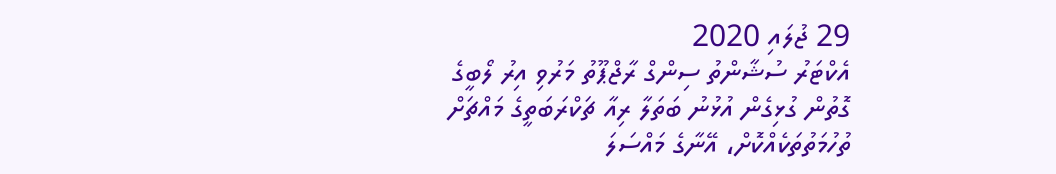29 ޖުލައި 2020
އެކްޓަރު ސުޝާންތު ސިންގް ރާޖްޕޫތު މަރުވި އިރު ލޯބީގެ ގޮތުން ގުޅިގެން އުޅުނު ބަތަލާ ރިއާ ޗަކްރަބަތީގެ މައްޗަށް ތުހުމަތުތަކެއްކޮށް، އޭނާގެ މައްސަލަ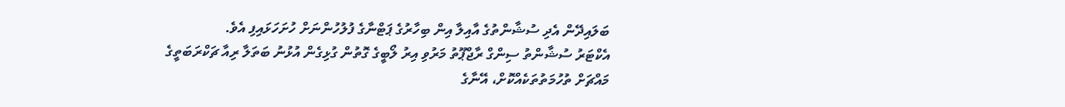ބަލައިދޭން އެދި ސުޝާންތުގެ އާއިލާ އިން ބިހާރުގެ ޕަޓްނާގެ ފުލުހުންނަށް ހުށަހަޅައިފި އެވެ.
އެކްޓަރު ސުޝާންތު ސިންގް ރާޖްޕޫތު މަރުވި އިރު ލޯބީގެ ގޮތުން ގުޅިގެން އުޅުނު ބަތަލާ ރިއާ ޗަކްރަބަތީގެ މައްޗަށް ތުހުމަތުތަކެއްކޮށް، އޭނާގެ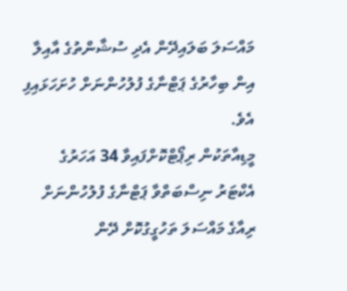މައްސަލަ ބަލައިދޭން އެދި ސުޝާންތުގެ އާއިލާ އިން ބިހާރުގެ ޕަޓްނާގެ ފުލުހުންނަށް ހުށަހަޅައިފި އެވެ.
މީޑިއާތަކުން ރިޕޯޓްކޮށްފައިވާ 34 އަހަރުގެ އެކްޓަރު ނިސްބަތްވާ ޕަޓްނާގެ ފުލުހުންނަށް ރިއާގެ މައްސަލަ ތަހުގީގުކޮށް ދޭން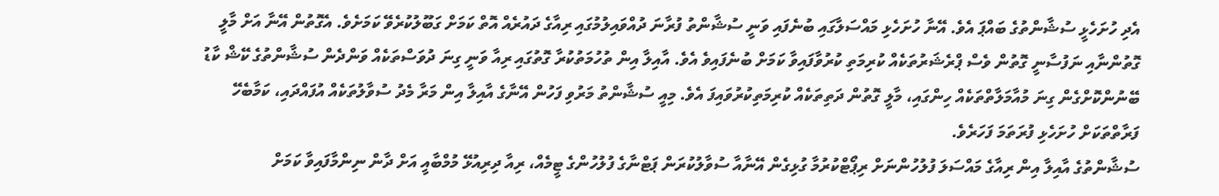އެދި ހުށަހެޅީ ސުޝާންތުގެ ބައްޕަ އެވެ. އޭނާ ހުށަހެޅި މައްސަލާގައި ބުނެފައި ވަނީ ސުޝާންތު ފުރާނަ ދުއްވައިލުމުގައި ރިއާގެ ދައުރެއް އޮތް ކަމަށް ގަބޫލުކުރެވޭ ކަމަށެވެ. އެގޮތުން އޭނާ އަށް މާލީ ގޮތުންނާއި ނަފުސާނީ ގޮތުން ވެސް ޕްރެޝަރުތަކެއް ކުރިމަތި ކުރުވާފައިވާ ކަމަށް ބުނެފައިވެ އެވެ. އާއިލާ އިން ތުހުމަތުކުރާ ގޮތުގައި ރިއާ ވަނީ ގިނަ ދުވަސްތަކެއް ވަންދެން ސުޝާންތުގެ ކޭޝް ކާޑު ބޭނުންކޮށްގެން ގިނަ މުއާމަލާތްތަކެއް ހިންގައި، މާލީ ގޮތުން ދަތިތަކެއް ކުރިމަތިކުރުވައިފަ އެވެ. މިއީ ސުޝާންތު މަރުވި ފަހުން އޭނާގެ އާއިލާ އިން މަރާ މެދު ސުވާލުތަކެއް އުފައްދައި، ކަމާބެހޭ ފަރާތްތަކަށް ހުށަހެޅި ފުރަތަމަ ފަހަރެވެ.
ސުޝާންތުގެ އާއިލާ އިން ރިއާގެ މައްސަލަ ފުލުހުންނަށް ރިޕޯޓްކުރުމާ ގުޅިގެން އޭނާއާ ސުވާލުކުރަން ޕަޓްނާގެ ފުލުހުންގެ ޓީމެއް، ރިއާ ދިރިއުޅޭ މުމްބާއީ އަށް ދާން ނިންމާފައިވާ ކަމަށް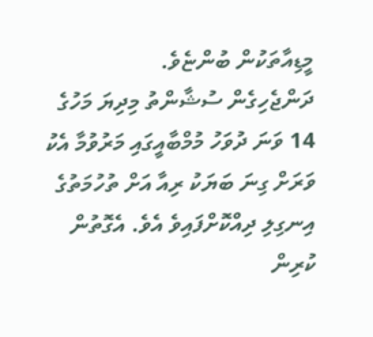މީޑިއާތަކުން ބުންޏެވެ.
ދަންޖެހިގެން ސުޝާންތު މިދިޔަ މަހުގެ 14 ވަނަ ދުވަހު މުމްބާއީގައި މަރުވުމާ އެކު ވަރަށް ގިނަ ބަޔަކު ރިއާ އަށް ތުހުމަތުގެ އިނގިލި ދިއްކޮށްފައިވެ އެވެ. އެގޮތުން ކުރިން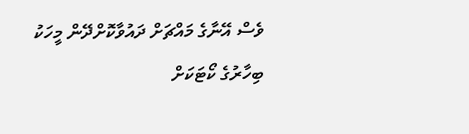ވެސް އޭނާގެ މައްޗަށް ދައުވާކޮށްދޭން މީހަކު ބިހާރުގެ ކޯޓަކަށް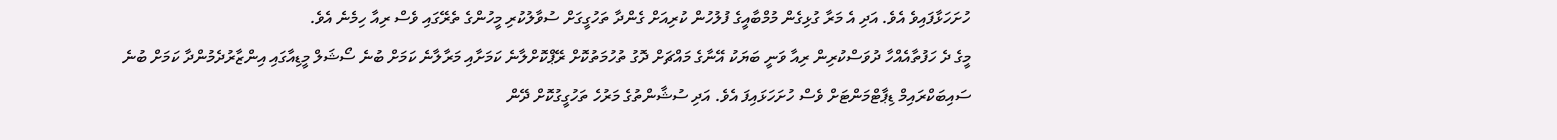ހުށަހަޅާފައިވެ އެވެ. އަދި އެ މަރާ ގުޅިގެން މުމްބާއީގެ ފުލުހުން ކުރިއަށް ގެންދާ ތަހުގީގަށް ސުވާލުކުރި މީހުންގެ ތެރޭގައި ވެސް ރިއާ ހިމެނެ އެވެ.
މީގެ ދެ ހަފުތާއެއްހާ ދުވަސްކުރިން ރިއާ ވަނީ ބަޔަކު އޭނާގެ މައްޗަށް ދޮގު ތުހުމަތުކޮށް ރޭޕްކޮށްލާނެ ކަމަށާއި މަރާލާނެ ކަމަށް ބުނެ ސޯޝަލް މީޑިއާގައި އިންޒާރުދެމުންދާ ކަމަށް ބުނެ ސައިބަކްރައިމް ޑިޕާޓްމަންޓަށް ވެސް ހުށަހަޅައިފަ އެވެ. އަދި ސުޝާންތުގެ މަރުހެ ތަހުގީގުކޮށް ދޭން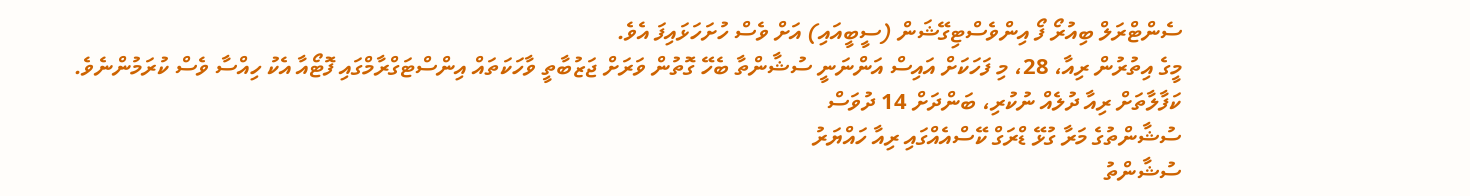ސެންޓްރަލް ބިއުރޯ ފޯ އިންވެސްޓިގޭޝަން (ސީބީއައި) އަށް ވެސް ހުށަހަޅައިފަ އެވެ.
މީގެ އިތުރުން ރިއާ، 28، މި ފަހަކަށް އައިސް އަންނަނީ ސުޝާންތާ ބެހޭ ގޮތުން ވަރަށް ޖަޒުބާތީ ވާހަކަތައް އިންސްޓަގްރާމްގައި ފޮޓޯއާ އެކު ހިއްސާ ވެސް ކުރަމުންނެވެ.
ކަފާލާތަށް ރިއާ ދުލެއް ނުކުރި، ބަންދަށް 14 ދުވަސް
ސުޝާންތުގެ މަރާ ގުޅޭ ޑްރަގް ކޭސްއެއްގައި ރިއާ ހައްޔަރު
ސުޝާންތު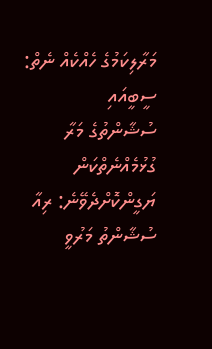މަރާލިކަމުގެ ހެއްކެއް ނެތް: ސީބީއައި
ސުޝާންތުގެ މަރާ ގުޅުމެއްނެތްކަން ޔަގީންކޮށްދެވޭނެ: ރިއާ
ސުޝާންތު މަރުވީ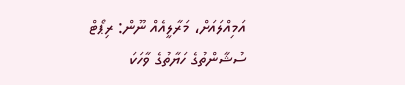އަމިއްލައަށް، މަރާލީއެއް ނޫން: ރިޕޯޓް
ސުޝާންތުގެ ހަޔާތުގެ ވާހަކަ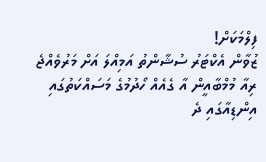ފިލްމަކަށް!
ޒުވާން އެކްޓަރު ސުޝާންތު އަމިއްލަ އަށް މަރުވެއްޖެ
ރިއާ މުމްބާއީން އާ ގެއެއް ހޯދުމުގެ މަސައްކަތުގައި
އިންޑިއާގައި ދެ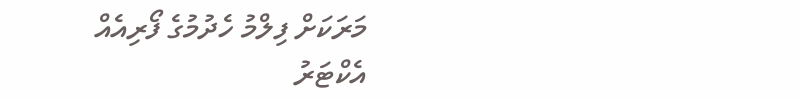މަރަކަށް ފިލްމު ހެދުމުގެ ފޯރިއެއް
އެކްޓަރު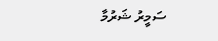ސަމީރު ޝަރުމާ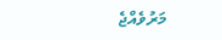މަރުވެއްޖެ